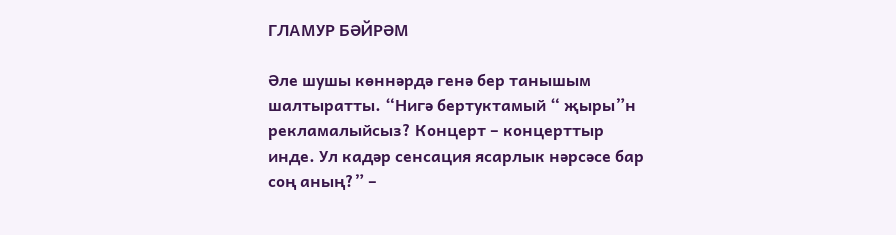ГЛАМУР БӘЙРӘМ

Әле шушы көннәрдә генә бер танышым шалтыратты. “Нигә бертуктамый “ җыры”н рекламалыйсыз? Концерт – концерттыр инде. Ул кадәр сенсация ясарлык нәрсәсе бар соң аның?” –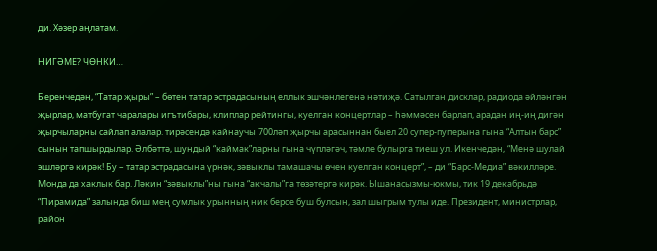ди. Хәзер аңлатам.

НИГӘМЕ? ЧӨНКИ…

Беренчедән, “Татар җыры” – бөтен татар эстрадасының еллык эшчәнлегенә нәтиҗә. Сатылган дисклар, радиода әйләнгән җырлар, матбугат чаралары игътибары, клиплар рейтингы, куелган концертлар – һәммәсен барлап, арадан иң-иң дигән җырчыларны сайлап алалар. тирәсендә кайнаучы 700ләп җырчы арасыннан быел 20 супер-пуперына гына “Алтын барс” сынын тапшырдылар. Әлбәттә, шундый “каймак”ларны гына чүпләгәч, тәмле булырга тиеш ул. Икенчедән, “Менә шулай эшләргә кирәк! Бу – татар эстрадасына үрнәк, зәвыклы тамашачы өчен куелган концерт”, – ди “Барс-Медиа” вәкилләре. Монда да хаклык бар. Ләкин “зәвыклы”ны гына “акчалы”га төзәтергә кирәк. Ышанасызмы-юкмы, тик 19 декабрьдә “Пирамида” залында биш мең сумлык урынның ник берсе буш булсын, зал шыгрым тулы иде. Президент, министрлар, район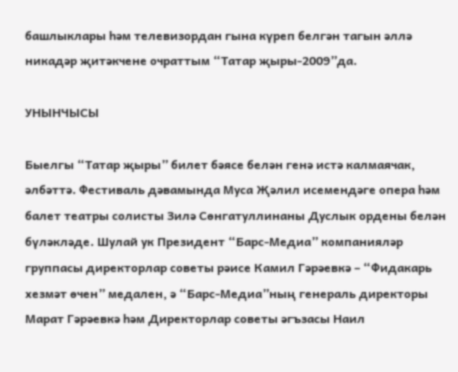башлыклары һәм телевизордан гына күреп белгән тагын әллә никадәр җитәкчене очраттым “Татар җыры-2009”да.

УНЫНЧЫСЫ

Быелгы “Татар җыры” билет бәясе белән генә истә калмаячак, әлбәттә. Фестиваль дәвамында Муса Җәлил исемендәге опера һәм балет театры солисты Зилә Сөнгатуллинаны Дуслык ордены белән бүләкләде. Шулай ук Президент “Барс-Медиа” компанияләр группасы директорлар советы рәисе Камил Гәрәевкә – “Фидакарь хезмәт өчен” медален, ә “Барс-Медиа”ның генераль директоры Марат Гәрәевкә һәм Директорлар советы әгъзасы Наил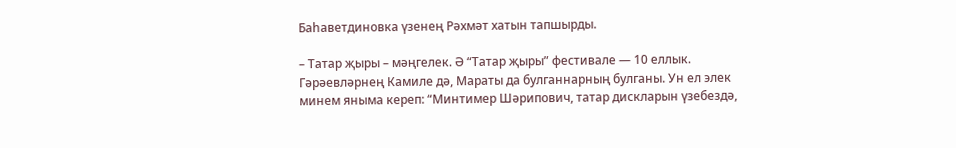Баһаветдиновка үзенең Рәхмәт хатын тапшырды.

– Татар җыры – мәңгелек. Ә “Татар җыры” фестивале — 10 еллык. Гәрәевләрнең Камиле дә, Мараты да булганнарның булганы. Ун ел элек минем яныма кереп: “Минтимер Шәрипович, татар дискларын үзебездә,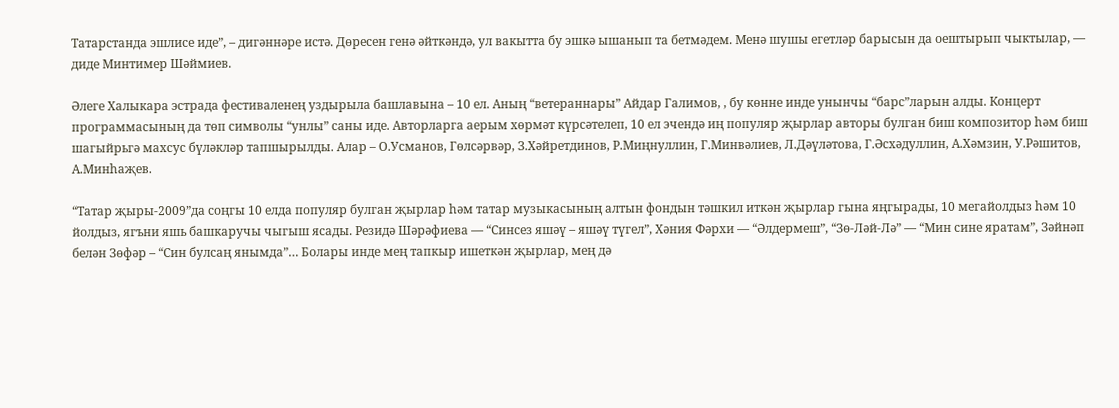Татарстанда эшлисе иде”, – дигәннәре истә. Дөресен генә әйткәндә, ул вакытта бу эшкә ышанып та бетмәдем. Менә шушы егетләр барысын да оештырып чыктылар, — диде Минтимер Шәймиев.

Әлеге Халыкара эстрада фестиваленең уздырыла башлавына – 10 ел. Аның “ветераннары” Айдар Галимов, , бу көнне инде унынчы “барс”ларын алды. Концерт программасының да төп символы “унлы” саны иде. Авторларга аерым хөрмәт күрсәтелеп, 10 ел эчендә иң популяр җырлар авторы булган биш композитор һәм биш шагыйрьгә махсус бүләкләр тапшырылды. Алар – О.Усманов, Гөлсәрвәр, З.Хәйретдинов, Р.Миңнуллин, Г.Минвәлиев, Л.Дәүләтова, Г.Әсхәдуллин, А.Хәмзин, У.Рәшитов, А.Минһаҗев.

“Татар җыры-2009”да соңгы 10 елда популяр булган җырлар һәм татар музыкасының алтын фондын тәшкил иткән җырлар гына яңгырады, 10 мегайолдыз һәм 10 йолдыз, ягъни яшь башкаручы чыгыш ясады. Резидә Шәрәфиева — “Синсез яшәү – яшәү түгел”, Хәния Фәрхи — “Әлдермеш”, “Зө-Ләй-Лә” — “Мин сине яратам”, Зәйнәп белән Зөфәр – “Син булсаң янымда”… Болары инде мең тапкыр ишеткән җырлар, мең дә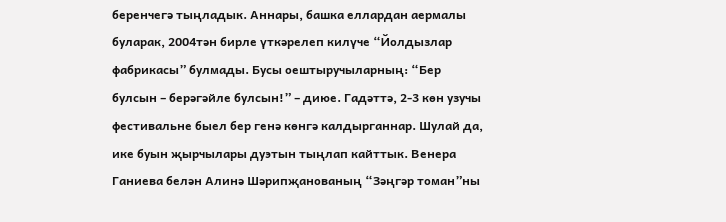беренчегә тыңладык. Аннары, башка еллардан аермалы буларак, 2004тән бирле үткәрелеп килүче “Йолдызлар фабрикасы” булмады. Бусы оештыручыларның: “Бер булсын – берәгәйле булсын!” – диюе. Гадәттә, 2-3 көн узучы фестивальне быел бер генә көнгә калдырганнар. Шулай да, ике буын җырчылары дуэтын тыңлап кайттык. Венера Ганиева белән Алинә Шәрипҗанованың “Зәңгәр томан”ны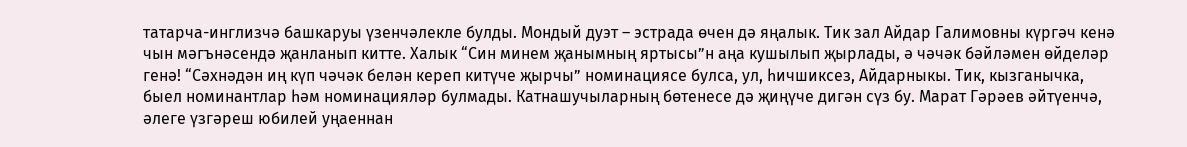татарча-инглизчә башкаруы үзенчәлекле булды. Мондый дуэт – эстрада өчен дә яңалык. Тик зал Айдар Галимовны күргәч кенә чын мәгънәсендә җанланып китте. Халык “Син минем җанымның яртысы”н аңа кушылып җырлады, ә чәчәк бәйләмен өйделәр генә! “Сәхнәдән иң күп чәчәк белән кереп китүче җырчы” номинациясе булса, ул, һичшиксез, Айдарныкы. Тик, кызганычка, быел номинантлар һәм номинацияләр булмады. Катнашучыларның бөтенесе дә җиңүче дигән сүз бу. Марат Гәрәев әйтүенчә, әлеге үзгәреш юбилей уңаеннан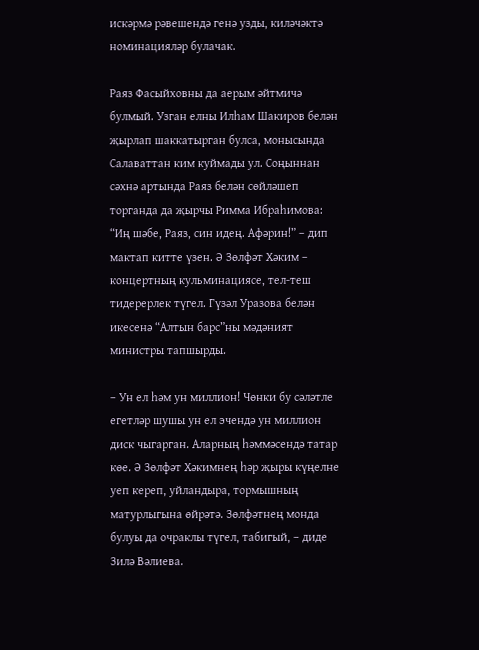искәрмә рәвешендә генә узды, киләчәктә номинацияләр булачак.

Раяз Фасыйховны да аерым әйтмичә булмый. Узган елны Илһам Шакиров белән җырлап шаккатырган булса, монысында Салаваттан ким куймады ул. Соңыннан сәхнә артында Раяз белән сөйләшеп торганда да җырчы Римма Ибраһимова: “Иң шәбе, Раяз, син идең. Афәрин!” – дип мактап китте үзен. Ә Зөлфәт Хәким – концертның кульминациясе, тел-теш тидерерлек түгел. Гүзәл Уразова белән икесенә “Алтын барс”ны мәдәният министры тапшырды.

– Ун ел һәм ун миллион! Чөнки бу сәләтле егетләр шушы ун ел эчендә ун миллион диск чыгарган. Аларның һәммәсендә татар көе. Ә Зөлфәт Хәкимнең һәр җыры күңелне уеп кереп, уйландыра, тормышның матурлыгына өйрәтә. Зөлфәтнең монда булуы да очраклы түгел, табигый, – диде Зилә Вәлиева.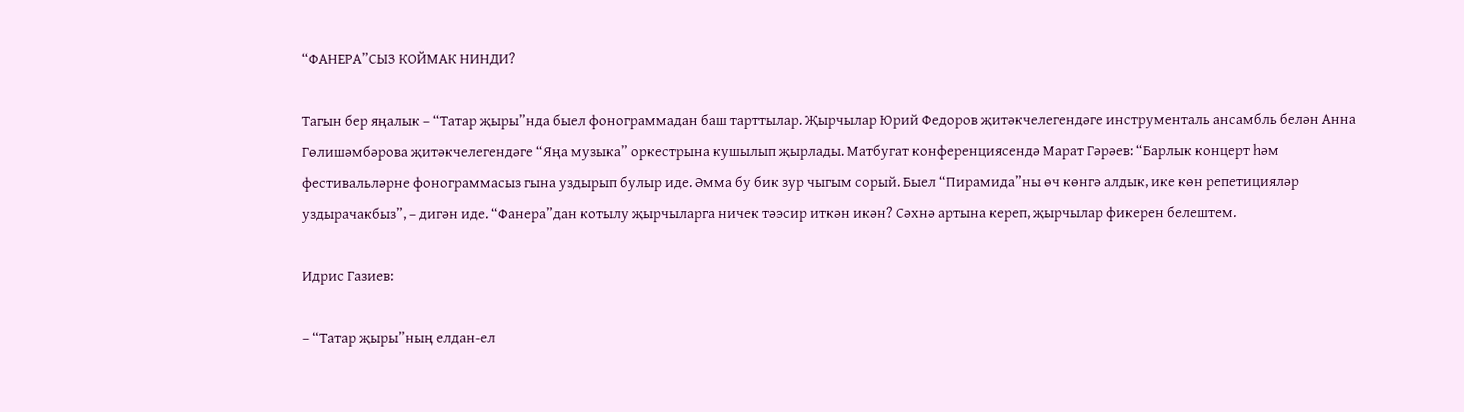“ФАНЕРА”СЫЗ КОЙМАК НИНДИ?

Тагын бер яңалык – “Татар җыры”нда быел фонограммадан баш тарттылар. Җырчылар Юрий Федоров җитәкчелегендәге инструменталь ансамбль белән Анна Гөлишәмбәрова җитәкчелегендәге “Яңа музыка” оркестрына кушылып җырлады. Матбугат конференциясендә Марат Гәрәев: “Барлык концерт һәм фестивальләрне фонограммасыз гына уздырып булыр иде. Әмма бу бик зур чыгым сорый. Быел “Пирамида”ны өч көнгә алдык, ике көн репетицияләр уздырачакбыз”, – дигән иде. “Фанера”дан котылу җырчыларга ничек тәэсир иткән икән? Сәхнә артына кереп, җырчылар фикерен белештем.

Идрис Газиев:

– “Татар җыры”ның елдан-ел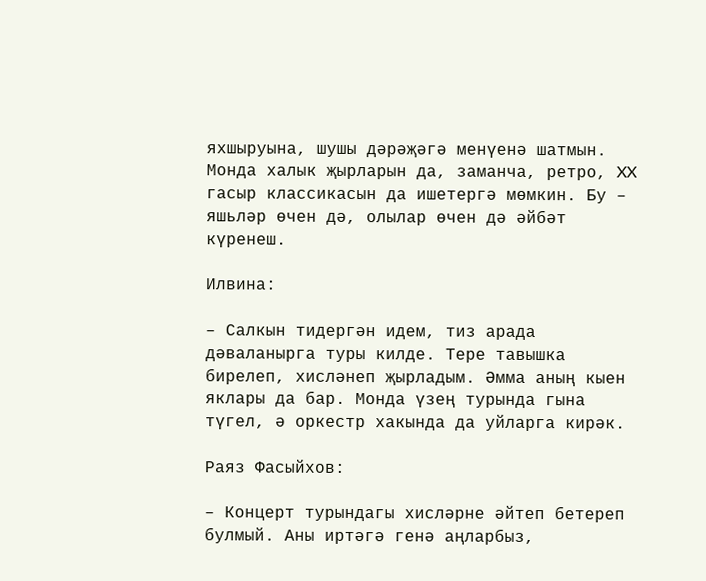яхшыруына, шушы дәрәҗәгә менүенә шатмын. Монда халык җырларын да, заманча, ретро, XX гасыр классикасын да ишетергә мөмкин. Бу – яшьләр өчен дә, олылар өчен дә әйбәт күренеш.

Илвина:

– Салкын тидергән идем, тиз арада дәваланырга туры килде. Тере тавышка бирелеп, хисләнеп җырладым. Әмма аның кыен яклары да бар. Монда үзең турында гына түгел, ә оркестр хакында да уйларга кирәк.

Раяз Фасыйхов:

– Концерт турындагы хисләрне әйтеп бетереп булмый. Аны иртәгә генә аңларбыз,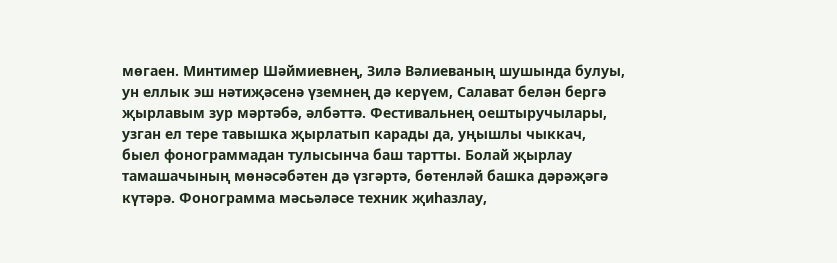мөгаен. Минтимер Шәймиевнең, Зилә Вәлиеваның шушында булуы, ун еллык эш нәтиҗәсенә үземнең дә керүем, Салават белән бергә җырлавым зур мәртәбә, әлбәттә. Фестивальнең оештыручылары, узган ел тере тавышка җырлатып карады да, уңышлы чыккач, быел фонограммадан тулысынча баш тартты. Болай җырлау тамашачының мөнәсәбәтен дә үзгәртә, бөтенләй башка дәрәҗәгә күтәрә. Фонограмма мәсьәләсе техник җиһазлау,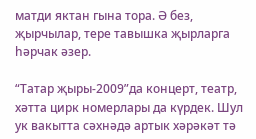матди яктан гына тора. Ә без, җырчылар, тере тавышка җырларга һәрчак әзер.

“Татар җыры-2009”да концерт, театр, хәтта цирк номерлары да күрдек. Шул ук вакытта сәхнәдә артык хәрәкәт тә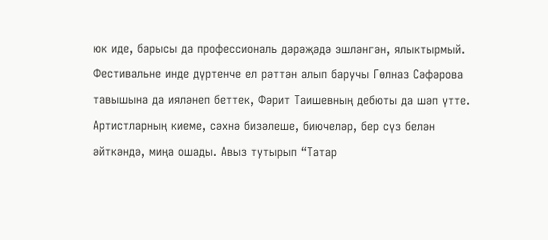юк иде, барысы да профессиональ дәрәҗәдә эшләнгән, ялыктырмый. Фестивальне инде дүртенче ел рәттән алып баручы Гөлназ Сәфәрова тавышына да ияләнеп беттек, Фәрит Таишевның дебюты да шәп үтте. Артистларның киеме, сәхнә бизәлеше, биючеләр, бер сүз белән әйткәндә, миңа ошады. Авыз тутырып “Татар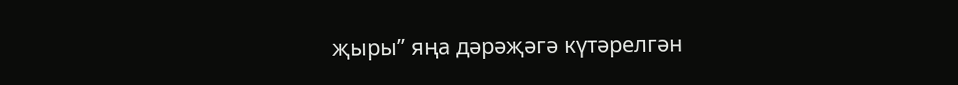җыры” яңа дәрәҗәгә күтәрелгән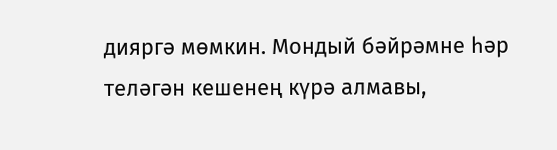дияргә мөмкин. Мондый бәйрәмне һәр теләгән кешенең күрә алмавы,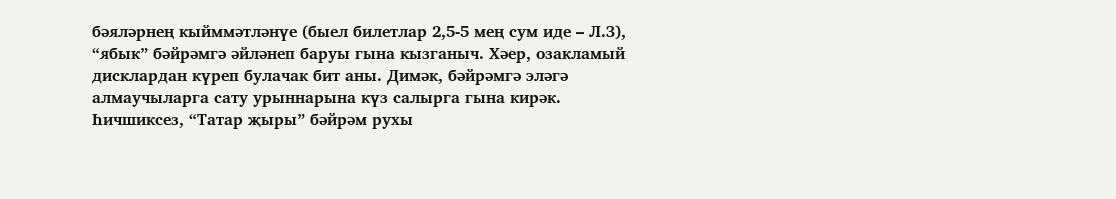бәяләрнең кыйммәтләнүе (быел билетлар 2,5-5 мең сум иде – Л.З), “ябык” бәйрәмгә әйләнеп баруы гына кызганыч. Хәер, озакламый дисклардан күреп булачак бит аны. Димәк, бәйрәмгә эләгә алмаучыларга сату урыннарына күз салырга гына кирәк. Һичшиксез, “Татар җыры” бәйрәм рухы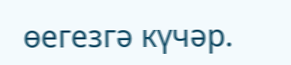өегезгә күчәр.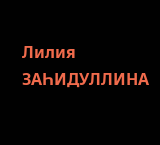Лилия ЗАҺИДУЛЛИНА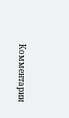Комментарии